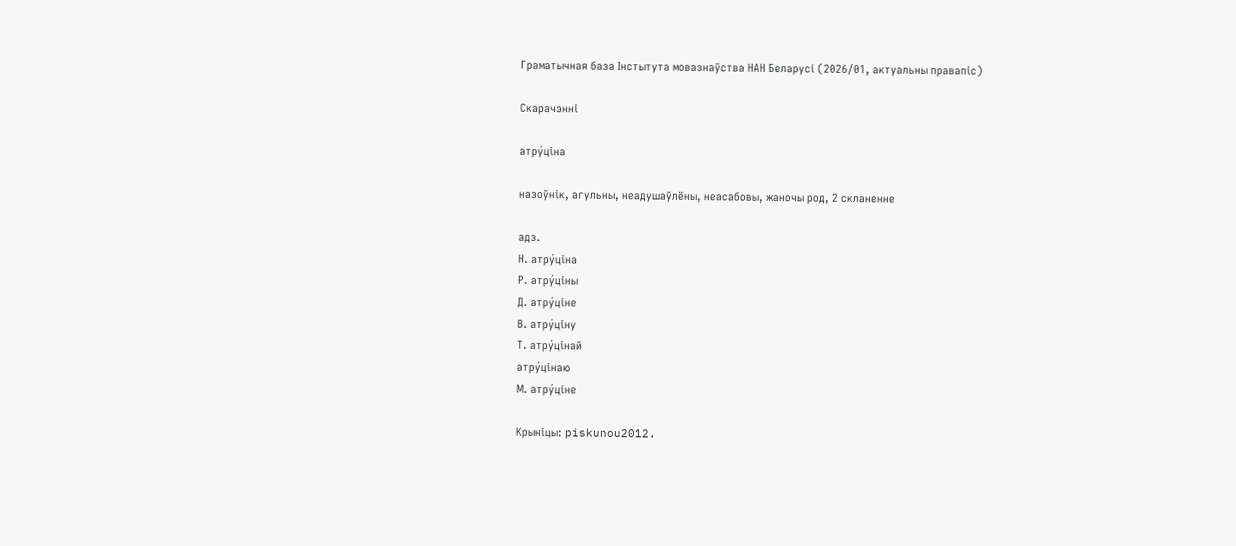Граматычная база Інстытута мовазнаўства НАН Беларусі (2026/01, актуальны правапіс)

Скарачэнні

атру́ціна

назоўнік, агульны, неадушаўлёны, неасабовы, жаночы род, 2 скланенне

адз.
Н. атру́ціна
Р. атру́ціны
Д. атру́ціне
В. атру́ціну
Т. атру́цінай
атру́цінаю
М. атру́ціне

Крыніцы: piskunou2012.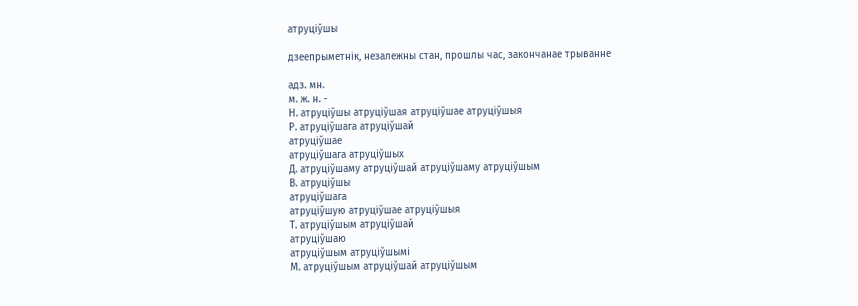атруціўшы

дзеепрыметнік, незалежны стан, прошлы час, закончанае трыванне

адз. мн.
м. ж. н. -
Н. атруціўшы атруціўшая атруціўшае атруціўшыя
Р. атруціўшага атруціўшай
атруціўшае
атруціўшага атруціўшых
Д. атруціўшаму атруціўшай атруціўшаму атруціўшым
В. атруціўшы
атруціўшага
атруціўшую атруціўшае атруціўшыя
Т. атруціўшым атруціўшай
атруціўшаю
атруціўшым атруціўшымі
М. атруціўшым атруціўшай атруціўшым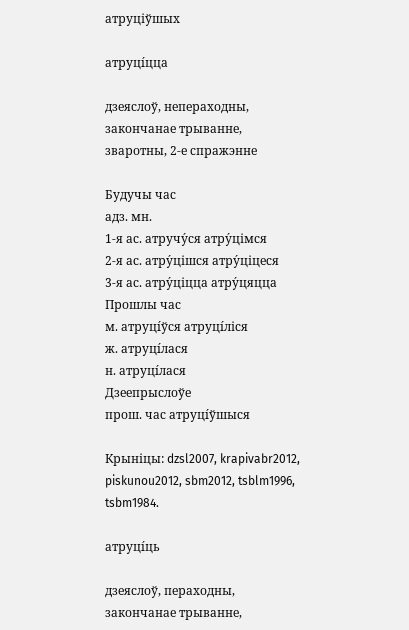атруціўшых

атруці́цца

дзеяслоў, непераходны, закончанае трыванне, зваротны, 2-е спражэнне

Будучы час
адз. мн.
1-я ас. атручу́ся атру́цімся
2-я ас. атру́цішся атру́ціцеся
3-я ас. атру́ціцца атру́цяцца
Прошлы час
м. атруці́ўся атруці́ліся
ж. атруці́лася
н. атруці́лася
Дзеепрыслоўе
прош. час атруці́ўшыся

Крыніцы: dzsl2007, krapivabr2012, piskunou2012, sbm2012, tsblm1996, tsbm1984.

атруці́ць

дзеяслоў, пераходны, закончанае трыванне,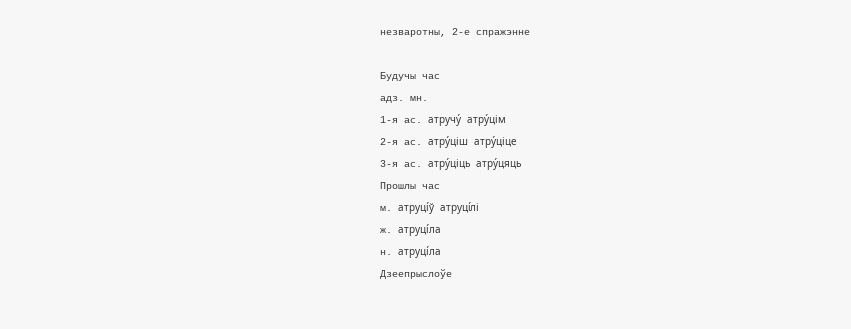незваротны, 2-е спражэнне

Будучы час
адз. мн.
1-я ас. атручу́ атру́цім
2-я ас. атру́ціш атру́ціце
3-я ас. атру́ціць атру́цяць
Прошлы час
м. атруці́ў атруці́лі
ж. атруці́ла
н. атруці́ла
Дзеепрыслоўе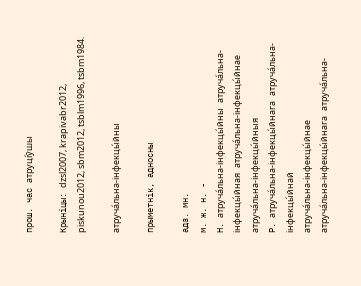прош. час атруці́ўшы

Крыніцы: dzsl2007, krapivabr2012, piskunou2012, sbm2012, tsblm1996, tsbm1984.

атруча́льна-інфекцы́йны

прыметнік, адносны

адз. мн.
м. ж. н. -
Н. атруча́льна-інфекцы́йны атруча́льна-інфекцы́йная атруча́льна-інфекцы́йнае атруча́льна-інфекцы́йныя
Р. атруча́льна-інфекцы́йнага атруча́льна-інфекцы́йнай
атруча́льна-інфекцы́йнае
атруча́льна-інфекцы́йнага атруча́льна-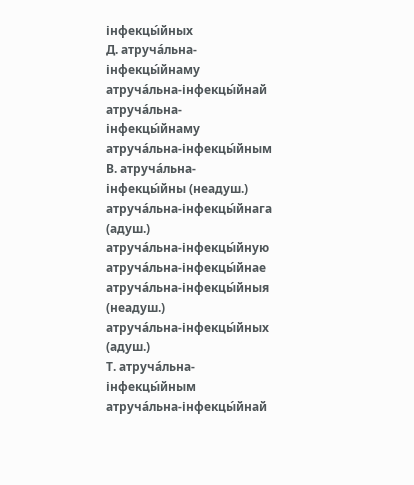інфекцы́йных
Д. атруча́льна-інфекцы́йнаму атруча́льна-інфекцы́йнай атруча́льна-інфекцы́йнаму атруча́льна-інфекцы́йным
В. атруча́льна-інфекцы́йны (неадуш.)
атруча́льна-інфекцы́йнага (адуш.)
атруча́льна-інфекцы́йную атруча́льна-інфекцы́йнае атруча́льна-інфекцы́йныя (неадуш.)
атруча́льна-інфекцы́йных (адуш.)
Т. атруча́льна-інфекцы́йным атруча́льна-інфекцы́йнай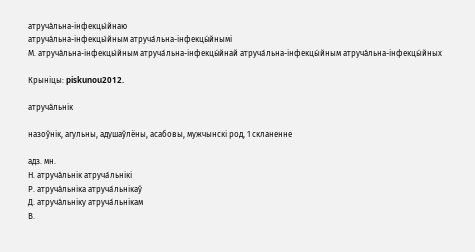атруча́льна-інфекцы́йнаю
атруча́льна-інфекцы́йным атруча́льна-інфекцы́йнымі
М. атруча́льна-інфекцы́йным атруча́льна-інфекцы́йнай атруча́льна-інфекцы́йным атруча́льна-інфекцы́йных

Крыніцы: piskunou2012.

атруча́льнік

назоўнік, агульны, адушаўлёны, асабовы, мужчынскі род, 1 скланенне

адз. мн.
Н. атруча́льнік атруча́льнікі
Р. атруча́льніка атруча́льнікаў
Д. атруча́льніку атруча́льнікам
В.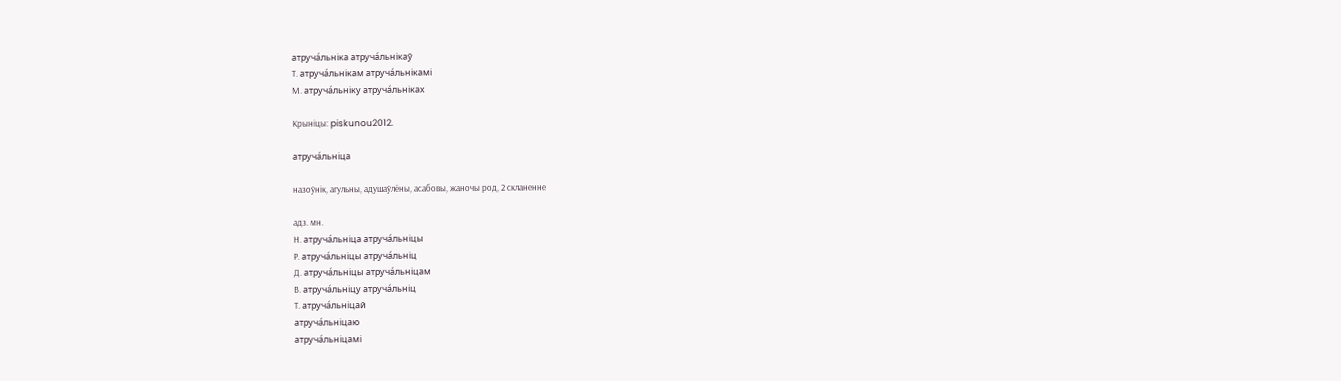атруча́льніка атруча́льнікаў
Т. атруча́льнікам атруча́льнікамі
М. атруча́льніку атруча́льніках

Крыніцы: piskunou2012.

атруча́льніца

назоўнік, агульны, адушаўлёны, асабовы, жаночы род, 2 скланенне

адз. мн.
Н. атруча́льніца атруча́льніцы
Р. атруча́льніцы атруча́льніц
Д. атруча́льніцы атруча́льніцам
В. атруча́льніцу атруча́льніц
Т. атруча́льніцай
атруча́льніцаю
атруча́льніцамі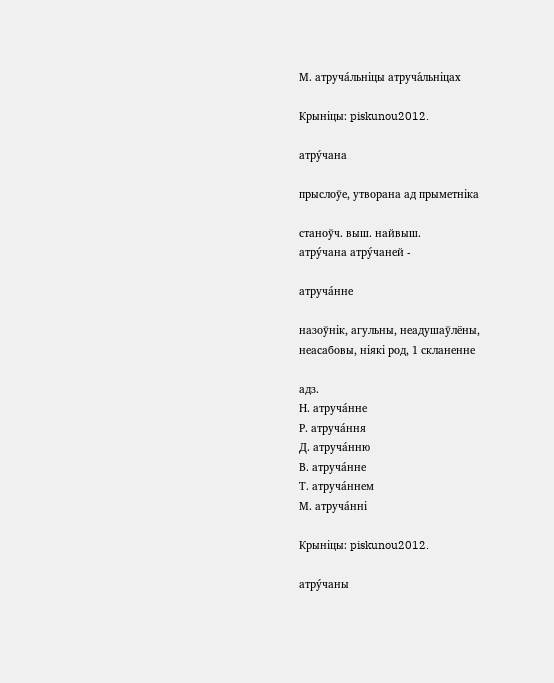М. атруча́льніцы атруча́льніцах

Крыніцы: piskunou2012.

атру́чана

прыслоўе, утворана ад прыметніка

станоўч. выш. найвыш.
атру́чана атру́чаней -

атруча́нне

назоўнік, агульны, неадушаўлёны, неасабовы, ніякі род, 1 скланенне

адз.
Н. атруча́нне
Р. атруча́ння
Д. атруча́нню
В. атруча́нне
Т. атруча́ннем
М. атруча́нні

Крыніцы: piskunou2012.

атру́чаны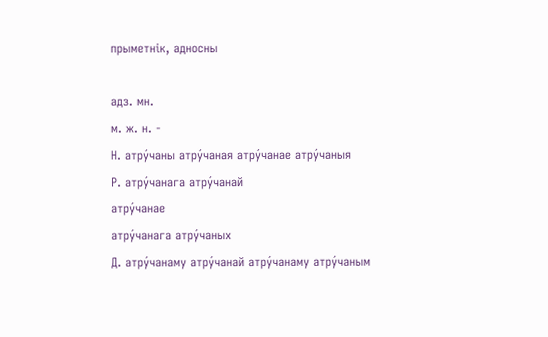прыметнік, адносны

адз. мн.
м. ж. н. -
Н. атру́чаны атру́чаная атру́чанае атру́чаныя
Р. атру́чанага атру́чанай
атру́чанае
атру́чанага атру́чаных
Д. атру́чанаму атру́чанай атру́чанаму атру́чаным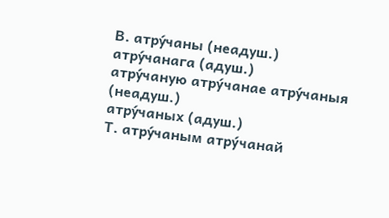В. атру́чаны (неадуш.)
атру́чанага (адуш.)
атру́чаную атру́чанае атру́чаныя (неадуш.)
атру́чаных (адуш.)
Т. атру́чаным атру́чанай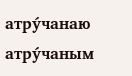атру́чанаю
атру́чаным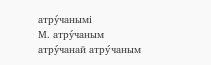атру́чанымі
М. атру́чаным атру́чанай атру́чаным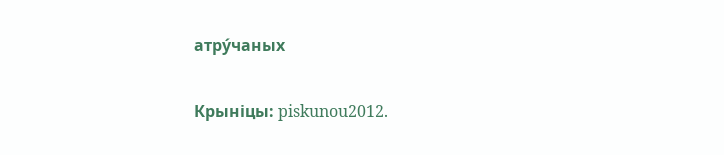атру́чаных

Крыніцы: piskunou2012.